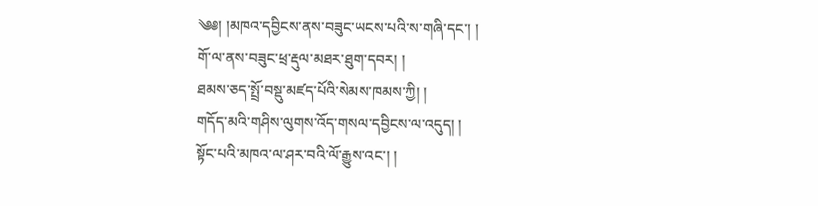༄༅། །མཁའ་དབྱིངས་ནས་བཟུང་ཡངས་པའི་ས་གཞི་དང་། །
གོ་ལ་ནས་བཟུང་ཕྲ་རྡུལ་མཐར་ཐུག་དབར། །
ཐམས་ཅད་སྤྲོ་བསྡུ་མཛད་པོའི་སེམས་ཁམས་ཀྱི། །
གདོད་མའི་གཤིས་ལུགས་འོད་གསལ་དབྱིངས་ལ་འདུད། །
སྟོང་པའི་མཁའ་ལ་ཤར་བའི་ལོ་རྒྱུས་འང་། །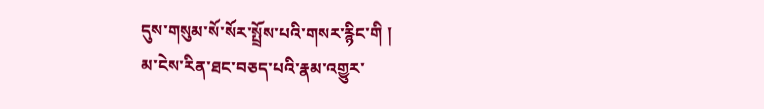དུས་གསུམ་སོ་སོར་སྤྲོས་པའི་གསར་རྙིང་གི །
མ་ངེས་རིན་ཐང་བཅད་པའི་རྣམ་འགྱུར་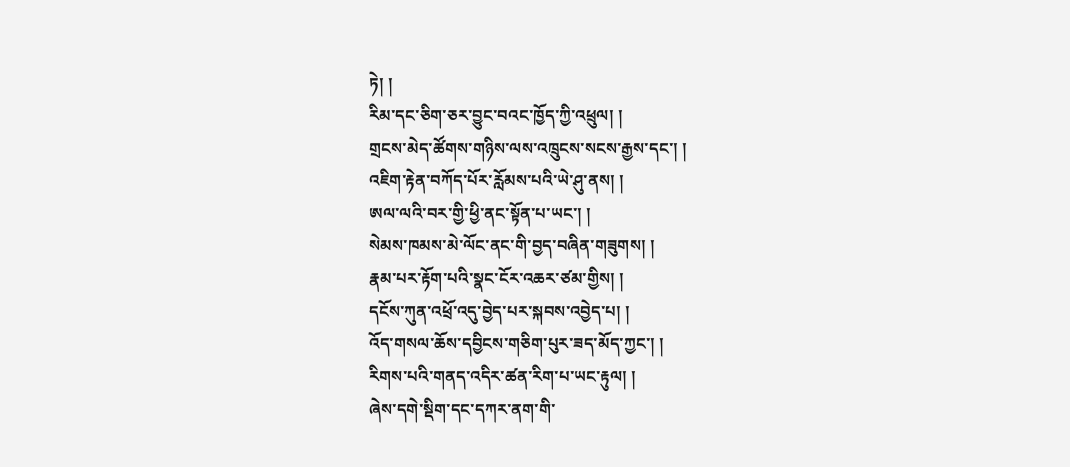ཏེ། །
རིམ་དང་ཅིག་ཅར་བྱུང་བའང་ཁྱོད་ཀྱི་འཕྲུལ། །
གྲངས་མེད་ཚོགས་གཉིས་ལས་འཁྲུངས་སངས་རྒྱས་དང་། །
འཇིག་རྟེན་བཀོད་པོར་རློམས་པའི་ཡེ་ཤུ་ནས། །
ཨལ་ལའི་བར་གྱི་ཕྱི་ནང་སྟོན་པ་ཡང་། །
སེམས་ཁམས་མེ་ལོང་ནང་གི་བྱད་བཞིན་གཟུགས། །
རྣམ་པར་རྟོག་པའི་སྣང་ངོར་འཆར་ཙམ་གྱིས། །
དངོས་ཀུན་འཕྲོ་འདུ་བྱེད་པར་སྐབས་འབྱེད་པ། །
འོད་གསལ་ཆོས་དབྱིངས་གཅིག་པུར་ཟད་མོད་ཀྱང་། །
རིགས་པའི་གནད་འདིར་ཚན་རིག་པ་ཡང་རྟུལ། །
ཞེས་དགེ་སྡིག་དང་དཀར་ནག་གི་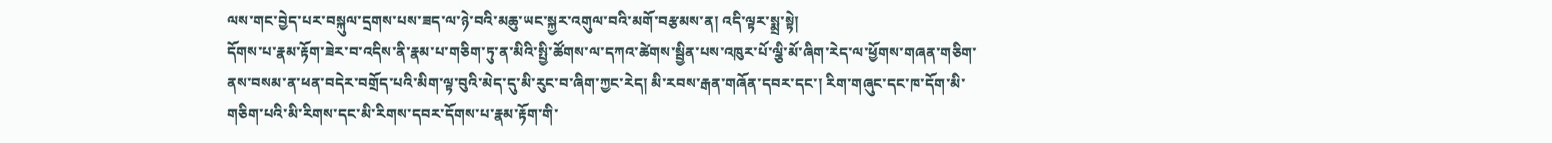ལས་གང་བྱེད་པར་བསྐུལ་དྲགས་པས་ཟད་ལ་ཉེ་བའི་མཆུ་ཡང་སྐྱར་འགུལ་བའི་མགོ་བརྩམས་ན། འདི་ལྟར་སྨྲ་སྟེ།
དོགས་པ་རྣམ་རྟོག་ཟེར་བ་འདིས་ནི་རྣམ་པ་གཅིག་ཏུ་ན་མིའི་སྤྱི་ཚོགས་ལ་དཀའ་ཚེགས་སྦྱིན་པས་འཁུར་པོ་ལྕི་མོ་ཞིག་རེད་ལ་ཕྱོགས་གཞན་གཅིག་ནས་བསམ་ན་ཕན་བདེར་བགྲོད་པའི་མིག་ལྟ་བུའི་མེད་དུ་མི་རུང་བ་ཞིག་ཀྱང་རེད། མི་རབས་རྒན་གཞོན་དབར་དང་། རིག་གཞུང་དང་ཁ་དོག་མི་གཅིག་པའི་མི་རིགས་དང་མི་རིགས་དབར་དོགས་པ་རྣམ་རྟོག་གི་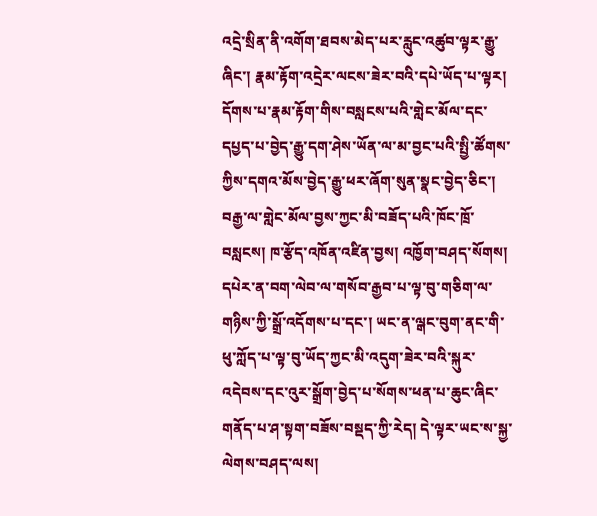འདྲེ་སྲིན་ནི་འགོག་ཐབས་མེད་པར་རླུང་འཚུབ་ལྟར་རྒྱུ་ཞིང་། རྣམ་རྟོག་འདྲེར་ལངས་ཟེར་བའི་དཔེ་ཡོད་པ་ལྟར། དོགས་པ་རྣམ་རྟོག་གིས་བསླངས་པའི་གླེང་མོལ་དང་དཔྱད་པ་བྱེད་རྒྱུ་དག་ཤེས་ཡོན་ལ་མ་བྱང་པའི་སྤྱི་ཚོགས་ཀྱིས་དགའ་མོས་བྱེད་རྒྱུ་ཕར་ཞོག་སུན་སྣང་བྱེད་ཅིང་། བརྒྱ་ལ་གླེང་མོལ་བྱས་ཀྱང་མི་བཟོད་པའི་ཁོང་ཁྲོ་བསླངས། ཁ་རྩོད་འཁོན་འཛིན་བྱས། འཁྱོག་བཤད་སོགས། དཔེར་ན་བག་ལེབ་ལ་གསོབ་རྒྱབ་པ་ལྟ་བུ་གཅིག་ལ་གཉིས་ཀྱི་སྒྲོ་འདོགས་པ་དང་། ཡང་ན་ལྒང་བུག་ནང་གི་ཕུ་ཀློད་པ་ལྟ་བུ་ཡོད་ཀྱང་མི་འདུག་ཟེར་བའི་སྐུར་འདེབས་དང་འུར་སྒྲོག་བྱེད་པ་སོགས་ཕན་པ་ཆུང་ཞིང་གནོད་པ་ཤ་སྟག་བཟོས་བསྡད་ཀྱི་རེད། དེ་ལྟར་ཡང་ས་སྐྱ་ལེགས་བཤད་ལས།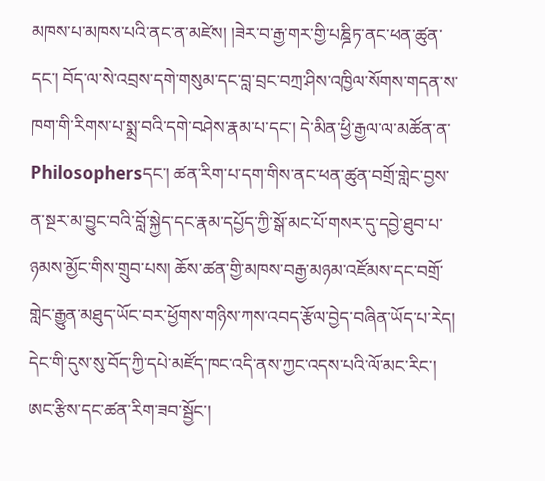མཁས་པ་མཁས་པའི་ནང་ན་མཛེས། །ཟེར་བ་རྒྱ་གར་གྱི་པཎྜིཏ་ནང་ཕན་ཚུན་དང་། བོད་ལ་སེ་འབྲས་དགེ་གསུམ་དང་བླ་བྲང་བཀྲ་ཤིས་འཁྱིལ་སོགས་གདན་ས་ཁག་གི་རིགས་པ་སྨྲ་བའི་དགེ་བཤེས་རྣམ་པ་དང་། དེ་མིན་ཕྱི་རྒྱལ་ལ་མཚོན་ན་Philosophersདང་། ཚན་རིག་པ་དག་གིས་ནང་ཕན་ཚུན་བགྲོ་གླེང་བྱས་ན་སྔར་མ་བྱུང་བའི་བློ་སྐྱེད་དང་རྣམ་དཔྱོད་ཀྱི་སྒོ་མང་པོ་གསར་དུ་དབྱེ་ཐུབ་པ་ཉམས་མྱོང་གིས་གྲུབ་པས། ཆོས་ཚན་གྱི་མཁས་བརྒྱ་མཉམ་འཛོམས་དང་བགྲོ་གླེང་རྒྱུན་མཐུད་ཡོང་བར་ཕྱོགས་གཉིས་ཀས་འབད་རྩོལ་བྱེད་བཞིན་ཡོད་པ་རེད། དེང་གི་དུས་སུ་བོད་ཀྱི་དཔེ་མཛོད་ཁང་འདི་ནས་ཀྱང་འདས་པའི་ལོ་མང་རིང་། ཨང་རྩིས་དང་ཚན་རིག་ཟབ་སྦྱོང་།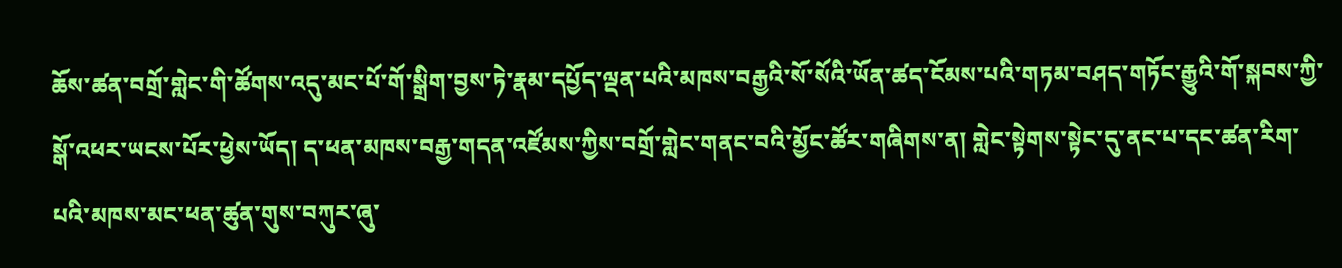ཆོས་ཚན་བགྲོ་གླེང་གི་ཚོགས་འདུ་མང་པོ་གོ་སྒྲིག་བྱས་ཏེ་རྣམ་དཔྱོད་ལྡན་པའི་མཁས་བརྒྱའི་སོ་སོའི་ཡོན་ཚད་ངོམས་པའི་གཏམ་བཤད་གཏོང་རྒྱུའི་གོ་སྐབས་ཀྱི་སྒོ་འཕར་ཡངས་པོར་ཕྱེས་ཡོད། ད་ཕན་མཁས་བརྒྱ་གདན་འཛོམས་ཀྱིས་བགྲོ་གླེང་གནང་བའི་མྱོང་ཚོར་གཞིགས་ན། གླེང་སྟེགས་སྟེང་དུ་ནང་པ་དང་ཚན་རིག་པའི་མཁས་མང་ཕན་ཚུན་གུས་བཀུར་ཞུ་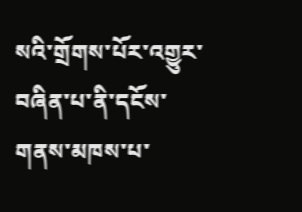སའི་གྲོགས་པོར་འགྱུར་བཞིན་པ་ནི་དངོས་གནས་མཁས་པ་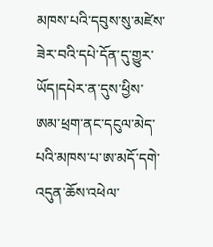མཁས་པའི་དབུས་སུ་མཛེས་ཟེར་བའི་དཔེ་དོན་དུ་གྱུར་ཡོད།དཔེར་ན་དུས་ཕྱིས་ཨམ་ཕྲག་ནང་དངུལ་མེད་པའི་མཁས་པ་ཨ་མདོ་དགེ་འདུན་ཆོས་འཕེལ་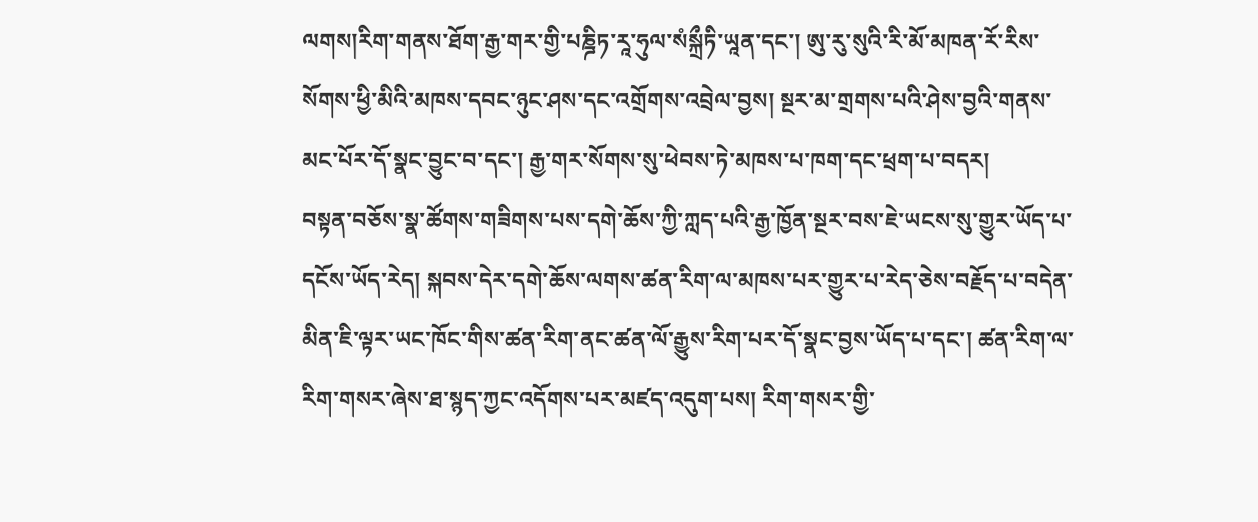ལགས།རིག་གནས་ཐོག་རྒྱ་གར་གྱི་པཎྜིཏ་རཱ་ཧུལ་སཾསྐྲྀཏི་ཡཱན་དང་། ཨུ་རུ་སུའི་རི་མོ་མཁན་རོ་རིས་སོགས་ཕྱི་མིའི་མཁས་དབང་ཉུང་ཤས་དང་འགྲོགས་འབྲེལ་བྱས། སྔར་མ་གྲགས་པའི་ཤེས་བྱའི་གནས་མང་པོར་དོ་སྣང་བྱུང་བ་དང་། རྒྱ་གར་སོགས་སུ་ཕེབས་ཏེ་མཁས་པ་ཁག་དང་ཕྲག་པ་བདར།
བསྟན་བཅོས་སྣ་ཚོགས་གཟིགས་པས་དགེ་ཆོས་ཀྱི་ཀླད་པའི་རྒྱ་ཁྱོན་སྔར་བས་ཇེ་ཡངས་སུ་གྱུར་ཡོད་པ་དངོས་ཡོད་རེད། སྐབས་དེར་དགེ་ཆོས་ལགས་ཚན་རིག་ལ་མཁས་པར་གྱུར་པ་རེད་ཅེས་བརྗོད་པ་བདེན་མིན་ཇི་ལྟར་ཡང་ཁོང་གིས་ཚན་རིག་ནང་ཚན་ལོ་རྒྱུས་རིག་པར་དོ་སྣང་བྱས་ཡོད་པ་དང་། ཚན་རིག་ལ་རིག་གསར་ཞེས་ཐ་སྙད་ཀྱང་འདོགས་པར་མཛད་འདུག་པས། རིག་གསར་གྱི་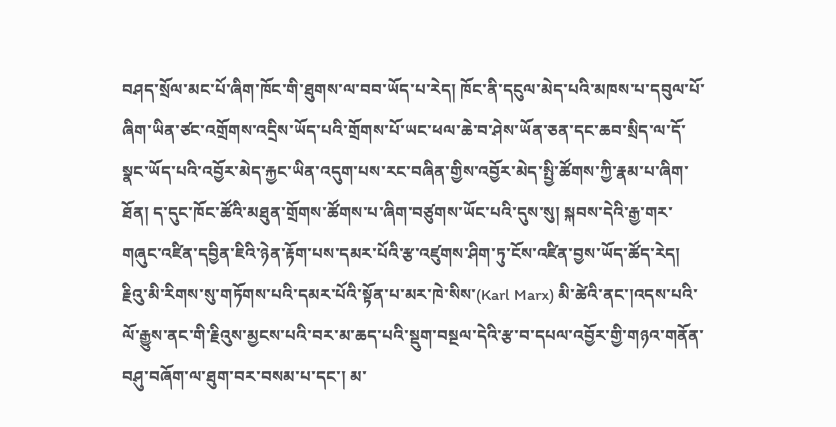བཤད་སྲོལ་མང་པོ་ཞིག་ཁོང་གི་ཐུགས་ལ་བབ་ཡོད་པ་རེད། ཁོང་ནི་དངུལ་མེད་པའི་མཁས་པ་དབུལ་པོ་ཞིག་ཡིན་ཙང་འགྲོགས་འདྲིས་ཡོད་པའི་གྲོགས་པོ་ཡང་ཕལ་ཆེ་བ་ཤེས་ཡོན་ཅན་དང་ཆབ་སྲིད་ལ་དོ་སྣང་ཡོད་པའི་འབྱོར་མེད་རྐྱང་ཡིན་འདུག་པས་རང་བཞིན་གྱིས་འབྱོར་མེད་སྤྱི་ཚོགས་ཀྱི་རྣམ་པ་ཞིག་ཐོན། ད་དུང་ཁོང་ཚོའི་མཐུན་གྲོགས་ཚོགས་པ་ཞིག་བཙུགས་ཡོང་པའི་དུས་སུ། སྐབས་དེའི་རྒྱ་གར་གཞུང་འཛིན་དབྱིན་ཇིའི་ཉེན་རྟོག་པས་དམར་པོའི་རྩ་འཛུགས་ཤིག་ཏུ་ངོས་འཛིན་བྱས་ཡོད་ཚོད་རེད། རྗིའུ་མི་རིགས་སུ་གཏོགས་པའི་དམར་པོའི་སྟོན་པ་མར་ཁེ་སིས་(Karl Marx) མི་ཚེའི་ནང་།འདས་པའི་ལོ་རྒྱུས་ནང་གི་རྗིའུས་མྱངས་པའི་བར་མ་ཆད་པའི་སྡུག་བསྔལ་དེའི་རྩ་བ་དཔལ་འབྱོར་གྱི་གཉའ་གནོན་བཤུ་བཞོག་ལ་ཐུག་བར་བསམ་པ་དང་། མ་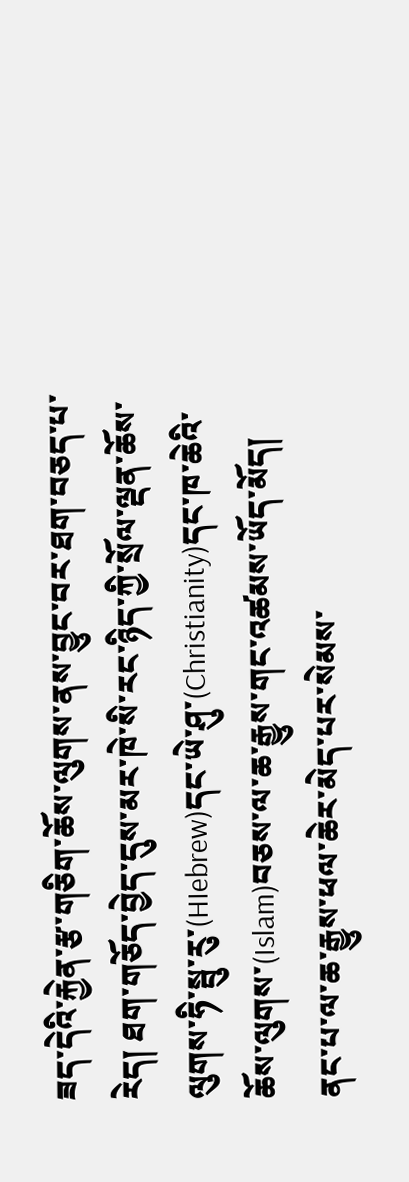ཟད་དེའི་རྐྱེན་རྩ་གཅིག་ཆོས་ལུགས་ནས་བྱུང་བར་ཐག་བཅད་པ་རེད། ཐག་གཅོད་བྱེད་དུས་མར་ཁེ་སི་རང་ཉིད་ཀྱི་སྲོལ་ལྡན་ཆོས་ལུགས་ཧི་སྦུ་རུ་(HIebrew)དང་ཡེ་ཤུ་(Christianity)དང་ཁ་ཆེའི་ཆོས་ལུགས་(Islam)བཅས་ལ་ཆ་རྒྱུས་གང་འཚམས་ཡོད་མོད། ནང་པ་ལ་ཆ་རྒྱུས་ཕལ་ཆེར་མེད་པར་སེམས་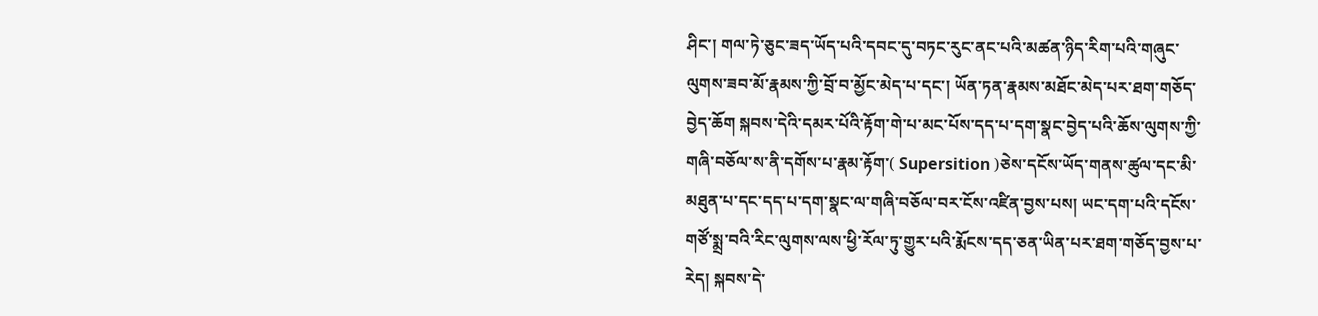ཤིང་། གལ་ཏེ་ཅུང་ཟད་ཡོད་པའི་དབང་དུ་བཏང་རུང་ནང་པའི་མཚན་ཉིད་རིག་པའི་གཞུང་ལུགས་ཟབ་མོ་རྣམས་ཀྱི་བྲོ་བ་མྱོང་མེད་པ་དང་། ཡོན་ཏན་རྣམས་མཐོང་མེད་པར་ཐག་གཅོད་བྱེད་ཆོག སྐབས་དེའི་དམར་པོའི་རྟོག་གེ་པ་མང་པོས་དད་པ་དག་སྣང་བྱེད་པའི་ཆོས་ལུགས་ཀྱི་གཞི་བཅོལ་ས་ནི་དགོས་པ་རྣམ་རྟོག་( Supersition )ཅེས་དངོས་ཡོད་གནས་ཚུལ་དང་མི་མཐུན་པ་དང་དད་པ་དག་སྣང་ལ་གཞི་བཅོལ་བར་ངོས་འཛིན་བྱས་པས། ཡང་དག་པའི་དངོས་གཙོ་སྨྲ་བའི་རིང་ལུགས་ལས་ཕྱི་རོལ་ཏུ་གྱུར་པའི་རྨོངས་དད་ཅན་ཡིན་པར་ཐག་གཅོད་བྱས་པ་རེད། སྐབས་དེ་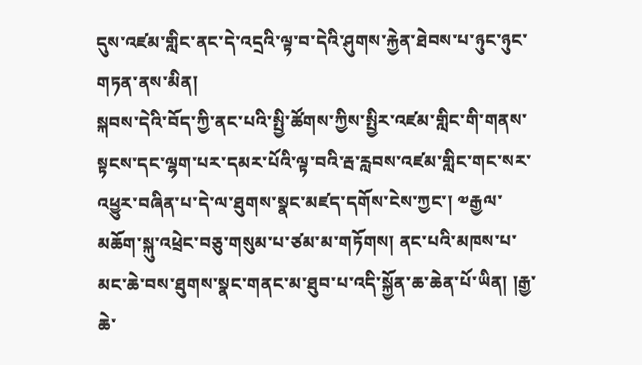དུས་འཛམ་གླིང་ནང་དེ་འདྲའི་ལྟ་བ་དེའི་ཤུགས་རྐྱེན་ཐེབས་པ་ཉུང་ཉུང་གཏན་ནས་མིན།
སྐབས་དེའི་བོད་ཀྱི་ནང་པའི་སྤྱི་ཚོགས་ཀྱིས་སྤྱིར་འཛམ་གླིང་གི་གནས་སྟངས་དང་ལྷག་པར་དམར་པོའི་ལྟ་བའི་རྦ་རླབས་འཛམ་གླིང་གང་སར་འཕྱུར་བཞིན་པ་དེ་ལ་ཐུགས་སྣང་མཛད་དགོས་ངེས་ཀྱང་། ༧རྒྱལ་མཆོག་སྐུ་འཕྲེང་བཅུ་གསུམ་པ་ཙམ་མ་གཏོགས། ནང་པའི་མཁས་པ་མང་ཆེ་བས་ཐུགས་སྣང་གནང་མ་ཐུབ་པ་འདི་སྐྱོན་ཆ་ཆེན་པོ་ཡིན། །རྒྱ་ཆེ་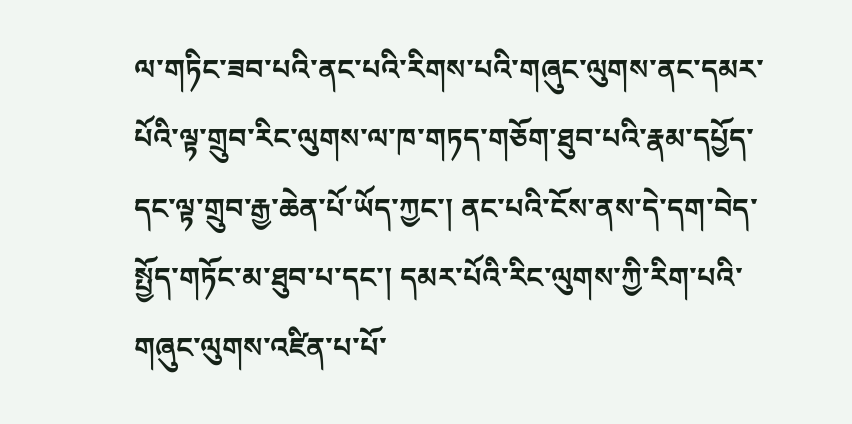ལ་གཏིང་ཟབ་པའི་ནང་པའི་རིགས་པའི་གཞུང་ལུགས་ནང་དམར་པོའི་ལྟ་གྲུབ་རིང་ལུགས་ལ་ཁ་གཏད་གཅོག་ཐུབ་པའི་རྣམ་དཔྱོད་དང་ལྟ་གྲུབ་རྒྱ་ཆེན་པོ་ཡོད་ཀྱང་། ནང་པའི་ངོས་ནས་དེ་དག་བེད་སྤྱོད་གཏོང་མ་ཐུབ་པ་དང་། དམར་པོའི་རིང་ལུགས་ཀྱི་རིག་པའི་གཞུང་ལུགས་འཛིན་པ་པོ་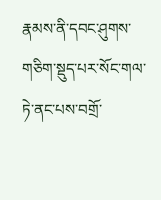རྣམས་ནི་དབང་ཤུགས་གཅིག་སྡུད་པར་སོང་གལ་ཏེ་ནང་པས་བགྲོ་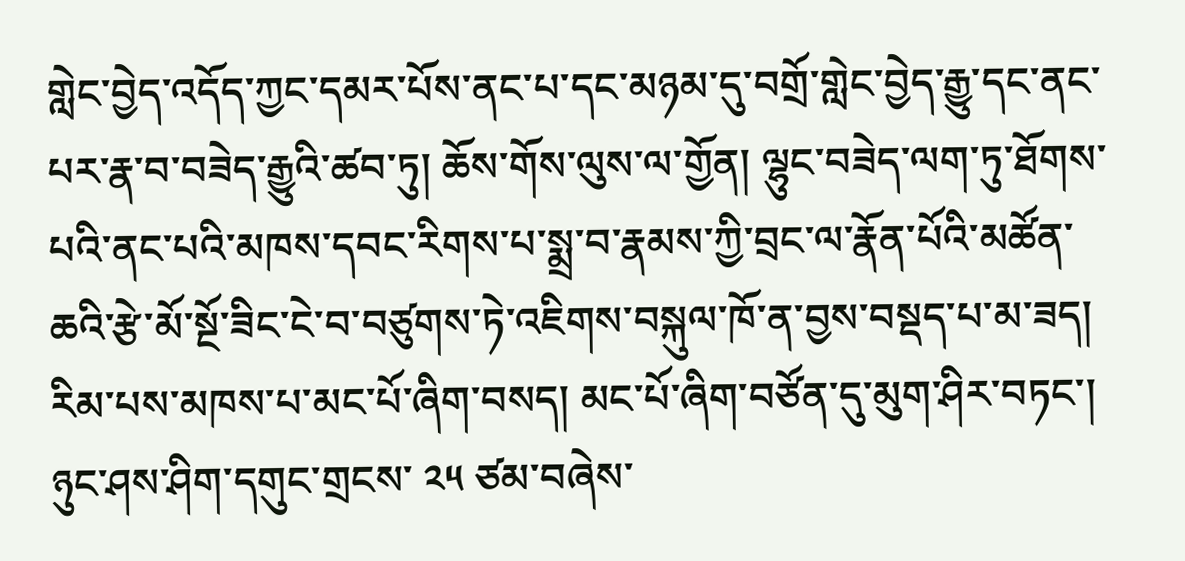གླེང་བྱེད་འདོད་ཀྱང་དམར་པོས་ནང་པ་དང་མཉམ་དུ་བགྲོ་གླེང་བྱེད་རྒྱུ་དང་ནང་པར་རྣ་བ་བཟེད་རྒྱུའི་ཚབ་ཏུ། ཆོས་གོས་ལུས་ལ་གྱོན། ལྷུང་བཟེད་ལག་ཏུ་ཐོགས་པའི་ནང་པའི་མཁས་དབང་རིགས་པ་སྨྲ་བ་རྣམས་ཀྱི་བྲང་ལ་རྣོན་པོའི་མཚོན་ཆའི་རྩེ་མོ་སྔོ་ཟིང་ངེ་བ་བཙུགས་ཏེ་འཇིགས་བསྐུལ་ཁོ་ན་བྱས་བསྡད་པ་མ་ཟད། རིམ་པས་མཁས་པ་མང་པོ་ཞིག་བསད། མང་པོ་ཞིག་བཙོན་དུ་མུག་ཤིར་བཏང་། ཉུང་ཤས་ཤིག་དགུང་གྲངས་ ༢༥ ཙམ་བཞེས་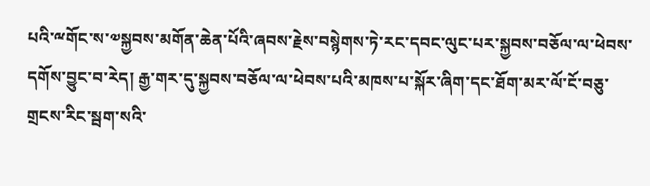པའི་ྋགོང་ས་༧སྐྱབས་མགོན་ཆེན་པོའི་ཞབས་རྗེས་བསྙེགས་ཏེ་རང་དབང་ལུང་པར་སྐྱབས་བཅོལ་ལ་ཕེབས་དགོས་བྱུང་བ་རེད། རྒྱ་གར་དུ་སྐྱབས་བཅོལ་ལ་ཕེབས་པའི་མཁས་པ་སྐོར་ཞིག་དང་ཐོག་མར་ལོ་ངོ་བཅུ་གྲངས་རིང་སྦག་སའི་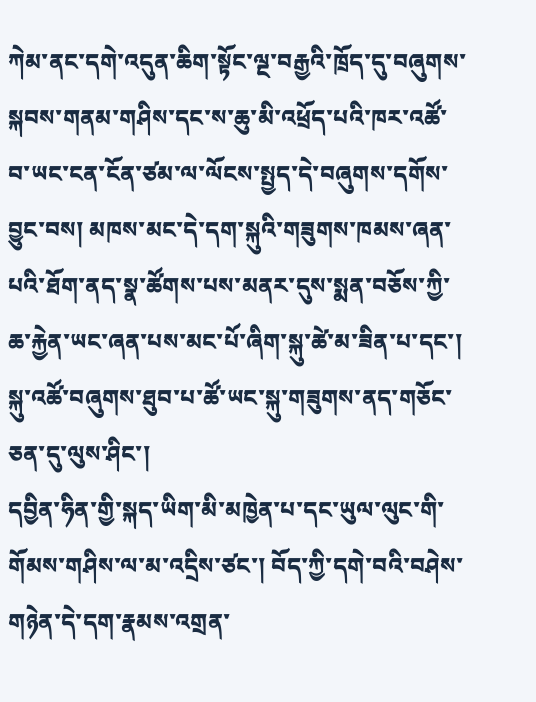ཀེམ་ནང་དགེ་འདུན་ཆིག་སྟོང་ལྔ་བརྒྱའི་ཁྲོད་དུ་བཞུགས་སྐབས་གནམ་གཤིས་དང་ས་ཆུ་མི་འཕྲོད་པའི་ཁར་འཚོ་བ་ཡང་ངན་ངོན་ཙམ་ལ་ལོངས་སྤྱད་དེ་བཞུགས་དགོས་བྱུང་བས། མཁས་མང་དེ་དག་སྐུའི་གཟུགས་ཁམས་ཞན་པའི་ཐོག་ནད་སྣ་ཚོགས་པས་མནར་དུས་སྨན་བཅོས་ཀྱི་ཆ་རྐྱེན་ཡང་ཞན་པས་མང་པོ་ཞིག་སྐུ་ཚེ་མ་ཟིན་པ་དང་། སྐུ་འཚོ་བཞུགས་ཐུབ་པ་ཚོ་ཡང་སྐུ་གཟུགས་ནད་གཅོང་ཅན་དུ་ལུས་ཤིང་།
དབྱིན་ཧིན་གྱི་སྐད་ཡིག་མི་མཁྱེན་པ་དང་ཡུལ་ལུང་གི་གོམས་གཤིས་ལ་མ་འདྲིས་ཙང་། བོད་ཀྱི་དགེ་བའི་བཤེས་གཉེན་དེ་དག་རྣམས་འགྲན་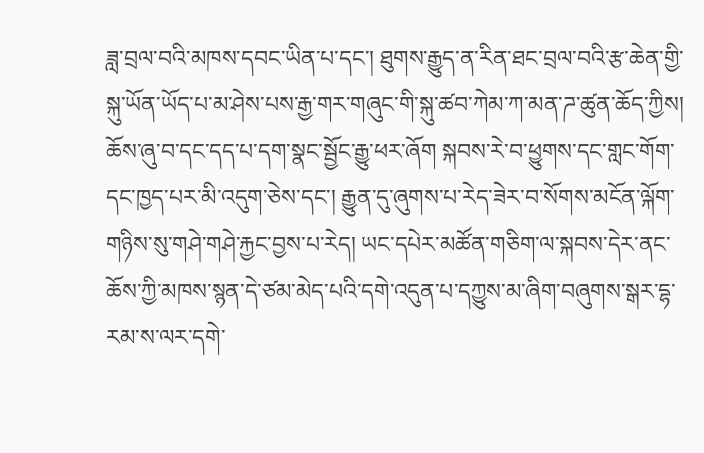ཟླ་བྲལ་བའི་མཁས་དབང་ཡིན་པ་དང་། ཐུགས་རྒྱུད་ན་རིན་ཐང་བྲལ་བའི་རྩ་ཆེན་གྱི་སྐུ་ཡོན་ཡོད་པ་མ་ཤེས་པས་རྒྱ་གར་གཞུང་གི་སྐུ་ཚབ་ཀེམ་ཀ་མན་ཌ་ཚུན་ཆོད་ཀྱིས། ཆོས་ཞུ་བ་དང་དད་པ་དག་སྣང་སྦྱོང་རྒྱུ་ཕར་ཞོག སྐབས་རེ་བ་ཕྱུགས་དང་གླང་གོག་དང་ཁྱད་པར་མི་འདུག་ཅེས་དང་། རྒྱུན་དུ་ཞུགས་པ་རེད་ཟེར་བ་སོགས་མངོན་ལྐོག་གཉིས་སུ་གཤེ་གཤེ་རྐྱང་བྱས་པ་རེད། ཡང་དཔེར་མཚོན་གཅིག་ལ་སྐབས་དེར་ནང་ཆོས་ཀྱི་མཁས་སྙན་དེ་ཙམ་མེད་པའི་དགེ་འདུན་པ་དཀྱུས་མ་ཞིག་བཞུགས་སྒར་དྷ་རམ་ས་ལར་དགེ་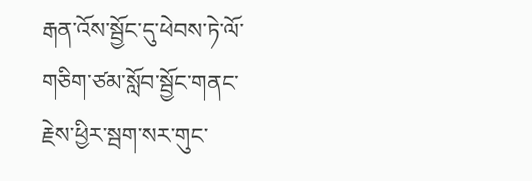རྒན་འོས་སྦྱོང་དུ་ཕེབས་ཏེ་ལོ་གཅིག་ཙམ་སློབ་སྦྱོང་གནང་རྗེས་ཕྱིར་སྦག་སར་གུང་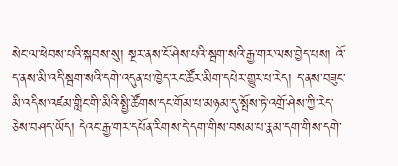སེང་ལ་ཕེབས་པའི་སྐབས་སུ། སྔར་ནས་ངོ་ཤེས་པའི་སྦག་སའི་རྒྱ་གར་ལས་བྱེད་པས། འོ་ད་ནས་མི་འདི་སྦག་སའི་དགེ་འདུན་པ་ཁྱེད་རང་ཚོར་མིག་དཔེར་གྱུར་པ་རེད། ད་ནས་བཟུང་མི་འདིས་འཛམ་གླིང་གི་མིའི་སྤྱི་ཚོགས་དང་གོམ་པ་མཉམ་དུ་སྤོས་ཏེ་འགྲོ་ཤེས་ཀྱི་རེད་ཅེས་བཤད་ཡོད། དེའང་རྒྱ་གར་དཔོན་རིགས་དེ་དག་གིས་བསམ་པ་རྣམ་དག་གིས་དགེ་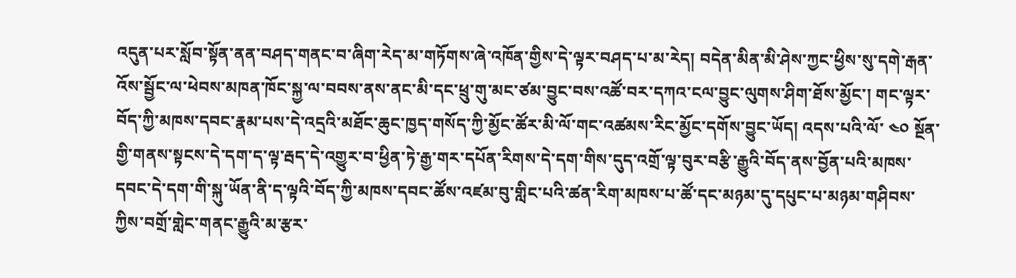འདུན་པར་སློབ་སྟོན་ནན་བཤད་གནང་བ་ཞིག་རེད་མ་གཏོགས་ཞེ་འཁོན་གྱིས་དེ་ལྟར་བཤད་པ་མ་རེད། བདེན་མིན་མི་ཤེས་ཀྱང་ཕྱིས་སུ་དགེ་རྒན་འོས་སྦྱོང་ལ་ཕེབས་མཁན་ཁོང་སྐྱ་ལ་བབས་ནས་ནང་མི་དང་ཕྲུ་གུ་མང་ཙམ་བྱུང་བས་འཚོ་བར་དཀའ་ངལ་བྱུང་ལུགས་ཤིག་ཐོས་མྱོང་། གང་ལྟར་བོད་ཀྱི་མཁས་དབང་རྣམ་པས་དེ་འདྲའི་མཐོང་ཆུང་ཁྱད་གསོད་ཀྱི་མྱོང་ཚོར་མི་ལོ་གང་འཚམས་རིང་མྱོང་དགོས་བྱུང་ཡོད། འདས་པའི་ལོ་ ༤༠ སྔོན་གྱི་གནས་སྟངས་དེ་དག་ད་ལྟ་རྦད་དེ་འགྱུར་བ་ཕྱིན་ཏེ་རྒྱ་གར་དཔོན་རིགས་དེ་དག་གིས་དུད་འགྲོ་ལྟ་བུར་བརྩི་རྒྱུའི་བོད་ནས་བྱོན་པའི་མཁས་དབང་དེ་དག་གི་སྐུ་ཡོན་ནི་ད་ལྟའི་བོད་ཀྱི་མཁས་དབང་ཚོས་འཛམ་བུ་གླིང་པའི་ཚན་རིག་མཁས་པ་ཚོ་དང་མཉམ་དུ་དཔུང་པ་མཉམ་གཤིབས་ཀྱིས་བགྲོ་གླེང་གནང་རྒྱུའི་མ་རྩར་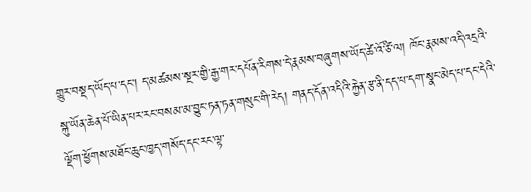གྱུར་བསྡད་ཡོད་པ་དང་། ད་མཚམས་སྔར་གྱི་རྒྱ་གར་དཔོན་རིགས་དེ་རྣམས་བཞུགས་ཡོད་ཚེ་འོ་ཙི་ལ། ཁོང་རྣམས་འདི་འདྲའི་སྐུ་ཡོན་ཆེན་པོ་ཡིན་པར་རང་བསམ་མ་བྱུང་ཏན་ཏན་གསུང་གི་རེད། གནད་དོན་འདིའི་རྐྱེན་རྩ་ནི་དད་པ་དག་སྣང་མེད་པ་དང་དེའི་ལྡོག་ཕྱོགས་མཐོང་ཆུང་ཁྱད་གསོད་དང་རང་ལྟ་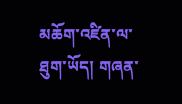མཆོག་འཛིན་ལ་ཐུག་ཡོད། གཞན་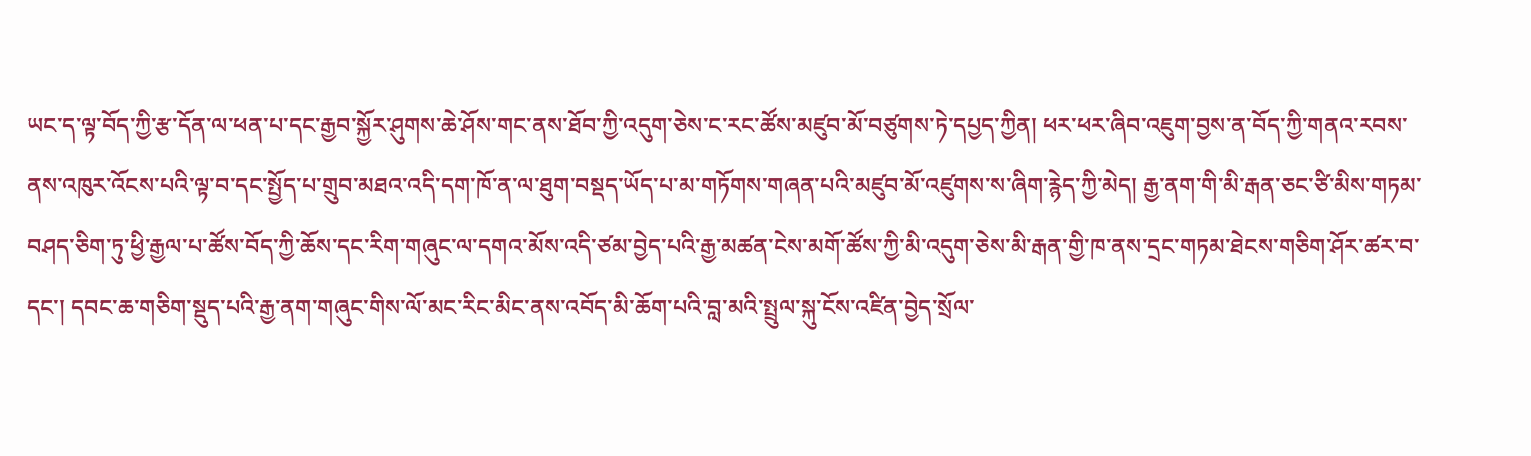ཡང་ད་ལྟ་བོད་ཀྱི་རྩ་དོན་ལ་ཕན་པ་དང་རྒྱབ་སྐྱོར་ཤུགས་ཆེ་ཤོས་གང་ནས་ཐོབ་ཀྱི་འདུག་ཅེས་ང་རང་ཚོས་མཛུབ་མོ་བཙུགས་ཏེ་དཔྱད་ཀྱིན། ཕར་ཕར་ཞིབ་འཇུག་བྱས་ན་བོད་ཀྱི་གནའ་རབས་ནས་འཁུར་འོངས་པའི་ལྟ་བ་དང་སྤྱོད་པ་གྲུབ་མཐའ་འདི་དག་ཁོ་ན་ལ་ཐུག་བསྡད་ཡོད་པ་མ་གཏོགས་གཞན་པའི་མཛུབ་མོ་འཛུགས་ས་ཞིག་རྙེད་ཀྱི་མེད། རྒྱ་ནག་གི་མི་རྒན་ཅང་ཙི་མིས་གཏམ་བཤད་ཅིག་ཏུ་ཕྱི་རྒྱལ་པ་ཚོས་བོད་ཀྱི་ཆོས་དང་རིག་གཞུང་ལ་དགའ་མོས་འདི་ཙམ་བྱེད་པའི་རྒྱ་མཚན་ངེས་མགོ་ཚོས་ཀྱི་མི་འདུག་ཅེས་མི་རྒན་གྱི་ཁ་ནས་དྲང་གཏམ་ཐེངས་གཅིག་ཤོར་ཚར་བ་དང་། དབང་ཆ་གཅིག་སྡུད་པའི་རྒྱ་ནག་གཞུང་གིས་ལོ་མང་རིང་མིང་ནས་འབོད་མི་ཆོག་པའི་བླ་མའི་སྤྲུལ་སྐུ་ངོས་འཛིན་བྱེད་སྲོལ་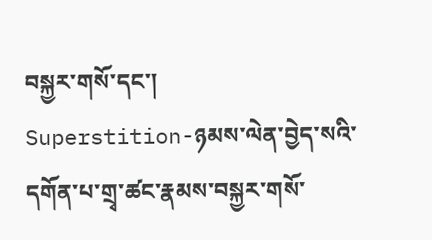བསྐྱར་གསོ་དང་།
Superstition-ཉམས་ལེན་བྱེད་སའི་དགོན་པ་གྲྭ་ཚང་རྣམས་བསྐྱར་གསོ་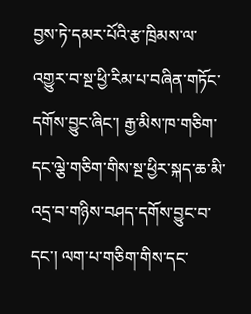བྱས་ཏེ་དམར་པོའི་རྩ་ཁྲིམས་ལ་འགྱུར་བ་སྔ་ཕྱི་རིམ་པ་བཞིན་གཏོང་དགོས་བྱུང་ཞིང་། རྒྱ་མིས་ཁ་གཅིག་དང་ལྕེ་གཅིག་གིས་སྔ་ཕྱིར་སྐད་ཆ་མི་འདྲ་བ་གཉིས་བཤད་དགོས་བྱུང་བ་དང་། ལག་པ་གཅིག་གིས་དང་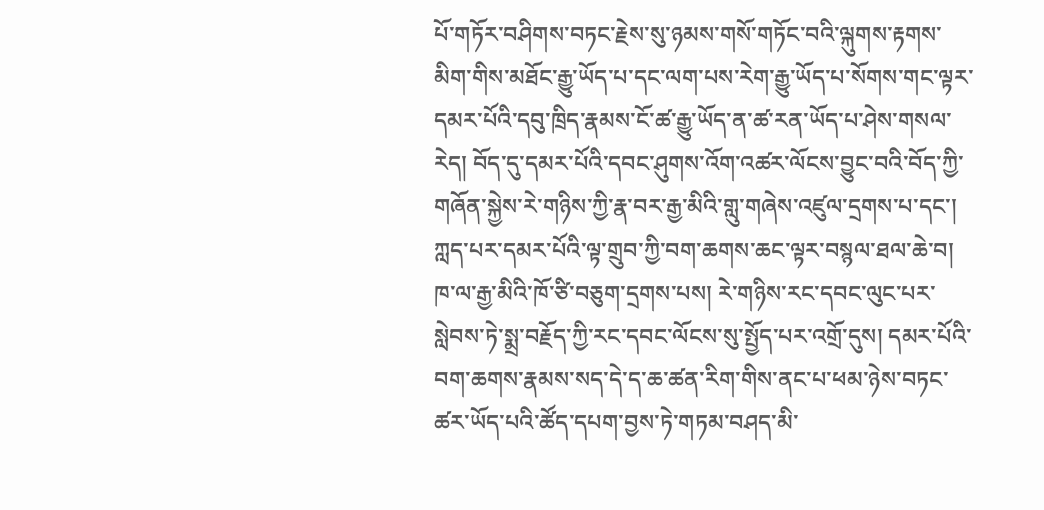པོ་གཏོར་བཤིགས་བཏང་རྗེས་སུ་ཉམས་གསོ་གཏོང་བའི་ལྐུགས་རྟགས་མིག་གིས་མཐོང་རྒྱུ་ཡོད་པ་དང་ལག་པས་རེག་རྒྱུ་ཡོད་པ་སོགས་གང་ལྟར་དམར་པོའི་དབུ་ཁྲིད་རྣམས་ངོ་ཚ་རྒྱུ་ཡོད་ན་ཚ་རན་ཡོད་པ་ཤེས་གསལ་རེད། བོད་དུ་དམར་པོའི་དབང་ཤུགས་འོག་འཚར་ལོངས་བྱུང་བའི་བོད་ཀྱི་གཞོན་སྐྱེས་རེ་གཉིས་ཀྱི་རྣ་བར་རྒྱ་མིའི་གླུ་གཞེས་འཛུལ་དྲགས་པ་དང་། ཀླད་པར་དམར་པོའི་ལྟ་གྲུབ་ཀྱི་བག་ཆགས་ཆང་ལྟར་བསྙལ་ཐལ་ཆེ་བ། ཁ་ལ་རྒྱ་མིའི་ཁོ་ཙི་བཅུག་དྲགས་པས། རེ་གཉིས་རང་དབང་ལུང་པར་སླེབས་ཏེ་སྨྲ་བརྗོད་ཀྱི་རང་དབང་ལོངས་སུ་སྤྱོད་པར་འགྲོ་དུས། དམར་པོའི་བག་ཆགས་རྣམས་སད་དེ་ད་ཆ་ཚན་རིག་གིས་ནང་པ་ཕམ་ཉེས་བཏང་ཚར་ཡོད་པའི་ཚོད་དཔག་བྱས་ཏེ་གཏམ་བཤད་མི་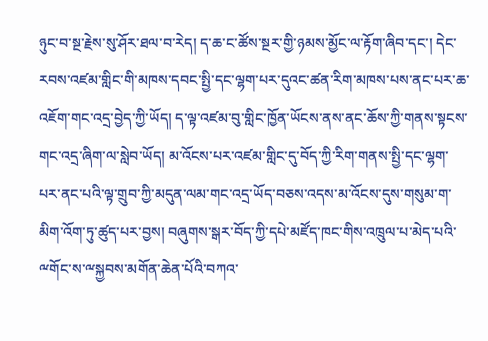ཉུང་བ་སྔ་རྗེས་སུ་ཤོར་ཐལ་བ་རེད། ད་ཆ་ང་ཚོས་སྔར་གྱི་ཉམས་མྱོང་ལ་རྟོག་ཞིབ་དང་། དེང་རབས་འཛམ་གླིང་གི་མཁས་དབང་སྤྱི་དང་ལྷག་པར་དུའང་ཚན་རིག་མཁས་པས་ནང་པར་ཆ་འཇོག་གང་འདྲ་བྱེད་ཀྱི་ཡོད། ད་ལྟ་འཛམ་བུ་གླིང་ཁྱོན་ཡོངས་ནས་ནང་ཆོས་ཀྱི་གནས་སྟངས་གང་འདྲ་ཞིག་ལ་སླེབ་ཡོད། མ་འོངས་པར་འཛམ་གླིང་དུ་བོད་ཀྱི་རིག་གནས་སྤྱི་དང་ལྷག་པར་ནང་པའི་ལྟ་གྲུབ་ཀྱི་མདུན་ལམ་གང་འདྲ་ཡོད་བཅས་འདས་མ་འོངས་དུས་གསུམ་ག་མིག་འོག་ཏུ་ཚུད་པར་བྱས། བཞུགས་སྒར་བོད་ཀྱི་དཔེ་མཛོད་ཁང་གིས་འཁྲུལ་པ་མེད་པའི་ྋགོང་ས་ྋསྐྱབས་མགོན་ཆེན་པོའི་བཀའ་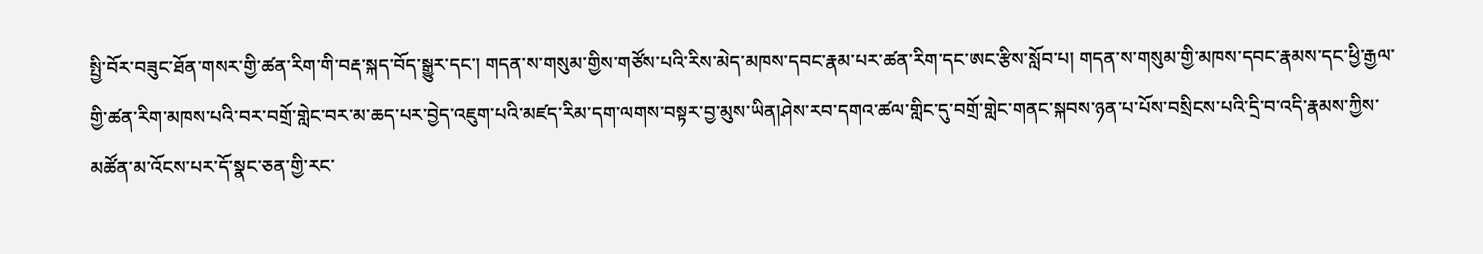སྤྱི་བོར་བཟུང་ཐོན་གསར་གྱི་ཚན་རིག་གི་བརྡ་སྐད་བོད་སྒྱུར་དང་། གདན་ས་གསུམ་གྱིས་གཙོས་པའི་རིས་མེད་མཁས་དབང་རྣམ་པར་ཚན་རིག་དང་ཨང་རྩིས་སློབ་པ། གདན་ས་གསུམ་གྱི་མཁས་དབང་རྣམས་དང་ཕྱི་རྒྱལ་གྱི་ཚན་རིག་མཁས་པའི་བར་བགྲོ་གླེང་བར་མ་ཆད་པར་བྱེད་འཇུག་པའི་མཛད་རིམ་དག་ལགས་བསྟར་བྱ་མུས་ཡིན།ཤེས་རབ་དགའ་ཚལ་གླིང་དུ་བགྲོ་གླེང་གནང་སྐབས་ཉན་པ་པོས་བསྲིངས་པའི་དྲི་བ་འདི་རྣམས་ཀྱིས་མཚོན་མ་འོངས་པར་དོ་སྣང་ཅན་གྱི་རང་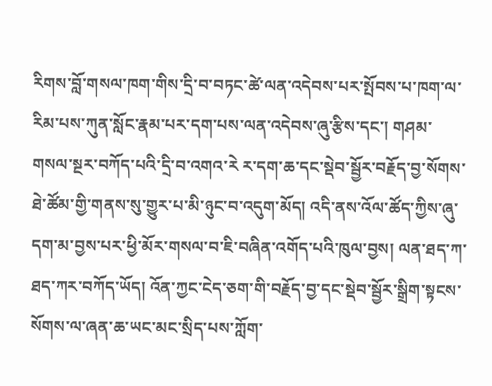རིགས་བློ་གསལ་ཁག་གིས་དྲི་བ་བཏང་ཚེ་ལན་འདེབས་པར་སྤོབས་པ་ཁག་ལ་རིམ་པས་ཀུན་སློང་རྣམ་པར་དག་པས་ལན་འདེབས་ཞུ་རྩིས་དང་། གཤམ་གསལ་སྔར་བཀོད་པའི་དྲི་བ་འགའ་རེ ར་དག་ཆ་དང་སྡེབ་སྦྱོར་བརྗོད་བྱ་སོགས་ཐེ་ཚོམ་གྱི་གནས་སུ་གྱུར་པ་མི་ཉུང་བ་འདུག་མོད། འདི་ནས་འོལ་ཚོད་ཀྱིས་ཞུ་དག་མ་བྱས་པར་ཕྱི་མོར་གསལ་བ་ཇི་བཞིན་འགོད་པའི་ཁུལ་བྱས། ལན་ཐད་ཀ་ཐད་ཀར་བཀོད་ཡོད། འོན་ཀྱང་ངེད་ཅག་གི་བརྗོད་བྱ་དང་སྡེབ་སྦྱོར་སྒྲིག་སྟངས་སོགས་ལ་ཞན་ཆ་ཡང་མང་སྲིད་པས་ཀློག་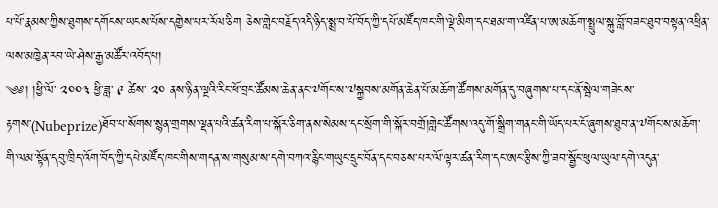པ་པོ་རྣམས་ཀྱིས་ཐུགས་དགོངས་ཡངས་པོས་དགྱེས་པར་རོལ་ཅིག ཅེས་གླེང་བརྗོད་འདི་ཉིད་སྨྲ་བ་པོ་བོད་ཀྱི་དཔོ་མཛོད་ཁང་གི་ལྡེ་མིག་དང་ཐམ་ག་འཛིན་པ་ཨ་མཆོག་སྤྲུལ་སྐུ་བློ་བཟང་ཐུབ་བསྟན་འཕྲིན་ལས་མཁྱེན་རབ་ཡེ་ཤེས་རྒྱ་མཚོར་འབོད་པ།
༄༅། །ཕྱི་ལོ་ ༢༠༠༣ ཕྱི་ཟླ་ ༩ ཚེས་ ༢༠ ནས་ཉིན་ལྔའི་རིང་ཕོ་བྲང་ཚོམས་ཆེན་ནང་༧གོང་ས་༧སྐྱབས་མགོན་ཆེན་པོ་མཆོག་ཚོགས་མགོན་དུ་བཞུགས་པ་དང་ནོ་སྦེལ་གཟེངས་རྟགས་(Nubeprize)ཐོབ་པ་སོགས་སྙན་གྲགས་ལྡན་པའི་ཚན་རིག་པ་སྐོར་ཅིག་ནས་སེམས་དང་སྲོག་གི་སྐོར་བགྲོ།གླེང་ཚོགས་འདུ་གོ་སྒྲིག་གནང་གི་ཡོད་པར་ངོ་ཞུགས་ཐུབ་ན་༧གོང་ས་མཆོག་གི་ལམ་སྟོན་དབུ་ཁྲིད་འོག་བོད་ཀྱི་དཔེ་མཛོད་ཁང་གིས་གདན་ས་གསུམ་ས་དགེ་བཀའ་རྙིང་གཡུང་དྲུང་བོན་དང་བཅས་པར་ལོ་ལྟར་ཚན་རིག་དང་ཨང་རྩིས་ཀྱི་ཟབ་སྦྱོང་ཕུལ་ཡུལ་དགེ་འདུན་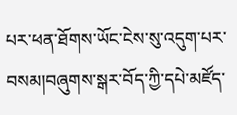པར་ཕན་ཐོགས་ཡོང་ངེས་སུ་འདུག་པར་བསམ།བཞུགས་སྒར་བོད་ཀྱི་དཔེ་མཛོད་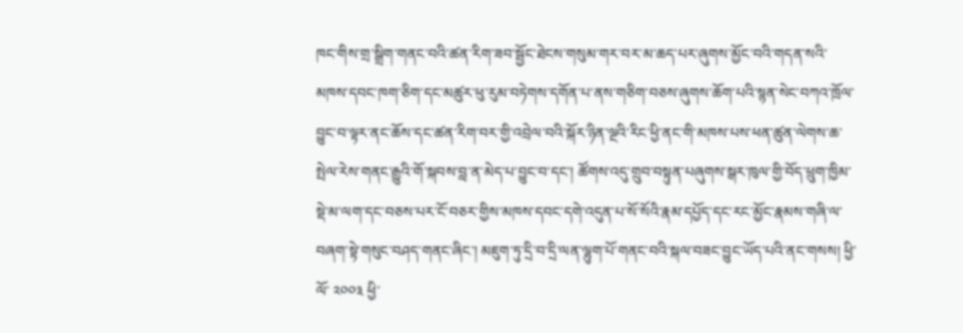ཁང་གིས་གྲ་སྒྲིག་གནང་བའི་ཚན་རིག་ཟབ་སྦྱོང་ཐེངས་གསུམ་གར་བར་མ་ཆད་པར་ཞུགས་མྱོང་བའི་གདན་སའི་མཁས་དབང་ཁག་ཅིག་དང་མཚུར་ཕུ་རུམ་བཏེགས་དགོན་པ་ནས་གཅིག་བཅས་ཞུགས་ཆོག་པའི་སྙན་སེང་བཀའ་ཁྲོལ་བྱུང་བ་ལྟར་ནང་ཆོས་དང་ཚན་རིག་བར་གྱི་འབྲེལ་བའི་སྐོར་ཉིན་ལྔའི་རིང་ཕྱི་ནང་གི་མཁས་པས་ཕན་ཚུན་ལེགས་ཆ་སྤེལ་རེས་གནང་རྒྱུའི་གོ་སྐབས་བླ་ན་མེད་པ་བྱུང་བ་དང་། ཚོགས་འདུ་གྲུབ་བསྟུན་པཞུགས་སྒར་ཁུལ་གྱི་བོད་ཕྲུག་ཁྱིམ་སྡེ་མ་ལག་དང་བཅས་པར་ངོ་བཅར་གྱིས་མཁས་དབང་དགེ་འདུན་པ་སོ་སོའི་རྣམ་དཔྱོད་དང་རང་མྱོང་རྣམས་གཞི་ལ་བཞག་སྟེ་གསུང་བཤད་གནང་ཞིང་། མཇུག་ཏུ་དྲི་བ་དྲི་ལན་ལྷུག་པོ་གནང་བའི་སྐལ་བཟང་བྱུང་ཡོད་པའི་ནང་གསས། ཕྱི་ལོ་ ༢༠༠༣ ཕྱི་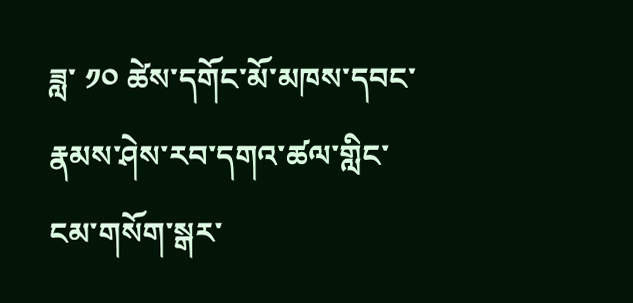ཟླ་ ༡༠ ཚེས་དགོང་མོ་མཁས་དབང་རྣམས་ཤེས་རབ་དགའ་ཚལ་གླིང་ངམ་གསོག་སྒར་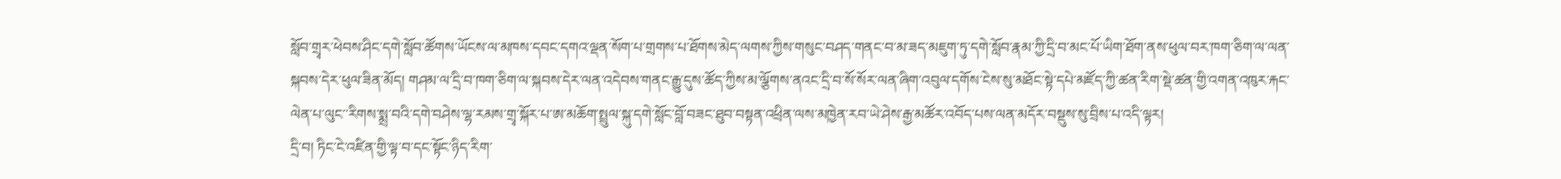སློབ་གྲྭར་ཕེབས་ཤིང་དགེ་སློབ་ཚོགས་ཡོངས་ལ་མཁས་དབང་དགའ་ལྡན་སོག་པ་གྲགས་པ་ཐོགས་མེད་ལགས་ཀྱིས་གསུང་བཤད་གནང་བ་མ་ཟད་མཇུག་ཏུ་དགེ་སློབ་རྣམ་ཀྱི་དྲི་བ་མང་པོ་ཡིག་ཐོག་ནས་ཕུལ་བར་ཁག་ཅིག་ལ་ལན་སྐབས་དེར་ཕུལ་ཟིན་མོད། གཤམ་ལ་དྲི་བ་ཁག་ཅིག་ལ་སྐབས་དེར་ལན་འདེབས་གནང་རྒྱུ་དུས་ཚོད་ཀྱིས་མ་ལྕོགས་ནའང་དྲི་བ་སོ་སོར་ལན་ཞིག་འབུལ་དགོས་ངེས་སུ་མཐོང་སྟེ་དཔེ་མཛོད་ཀྱི་ཚན་རིག་སྡེ་ཚན་གྱི་འགན་འཁུར་རྐང་ལེན་པ་ལུང་་རིགས་སྨྲ་བའི་དགེ་བཤེས་ལྷ་རམས་གྲྭ་སྐོར་པ་ཨ་མཆོག་སྤྲུལ་སྐུ་དགེ་སློང་བློ་བཟང་ཐུབ་བསྟན་འཕྲིན་ལས་མཁྱེན་རབ་ཡེ་ཤེས་རྒྱ་མཚོར་འབོད་པས་ལན་མདོར་བསྡུས་སུ་བྲིས་པ་འདི་ལྟར།
དྲི་བ། ཏིང་ངེ་འཛིན་གྱི་ལྟ་བ་དང་སྟོང་ཉིད་རིག་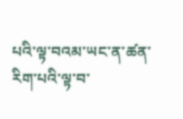པའི་ལྟ་བའམ་ཡང་ན་ཚན་རིག་པའི་ལྟ་བ་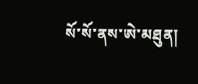སོ་སོ་ནས་ཨེ་མཐུན།